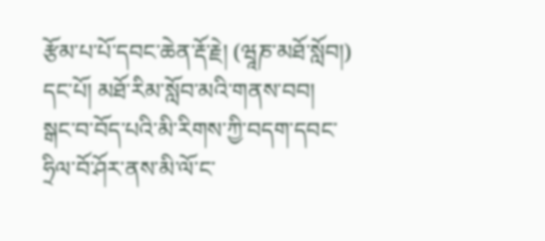རྩོམ་པ་པོ་དབང་ཆེན་རྡོ་རྗེ། (ཝཱཎ་མཐོ་སློབ།)
དང་པོ། མཐོ་རིམ་སློབ་མའི་གནས་བབ།
སྒང་བ་བོད་པའི་མི་རིགས་ཀྱི་བདག་དབང་ཧྲིལ་བོ་ཤོར་ནས་མི་ལོ་ང་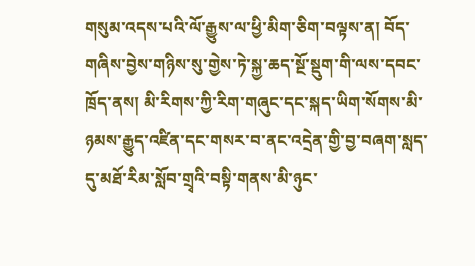གསུམ་འདས་པའི་ལོ་རྒྱུས་ལ་ཕྱི་མིག་ཅིག་བལྟས་ན། བོད་གཞིས་བྱེས་གཉིས་སུ་གྱེས་ཏེ་སྐྱ་ཆད་སྔོ་སྡུག་གི་ལས་དབང་ཁྲོད་ནས། མི་རིགས་ཀྱི་རིག་གཞུང་དང་སྐད་ཡིག་སོགས་མི་ཉམས་རྒྱུད་འཛིན་དང་གསར་བ་ནང་འདྲེན་གྱི་བྱ་བཞག་སླད་དུ་མཐོ་རིམ་སློབ་གྲྭའི་བསྟི་གནས་མི་ཉུང་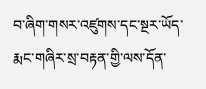བ་ཞིག་གསར་འཛུགས་དང་སྔར་ཡོད་རྨང་གཞིར་སྲ་བརྟན་གྱི་ལས་དོན་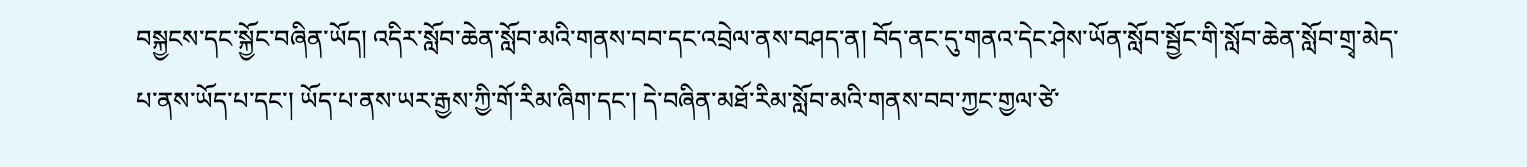བསྐྱངས་དང་སྐྱོང་བཞིན་ཡོད། འདིར་སློབ་ཆེན་སློབ་མའི་གནས་བབ་དང་འབྲེལ་ནས་བཤད་ན། བོད་ནང་དུ་གནའ་དེང་ཤེས་ཡོན་སློབ་སྦྱོང་གི་སློབ་ཆེན་སློབ་གྲྭ་མེད་པ་ནས་ཡོད་པ་དང་། ཡོད་པ་ནས་ཡར་རྒྱས་ཀྱི་གོ་རིམ་ཞིག་དང་། དེ་བཞིན་མཐོ་རིམ་སློབ་མའི་གནས་བབ་ཀྱང་གྱལ་ཙེ་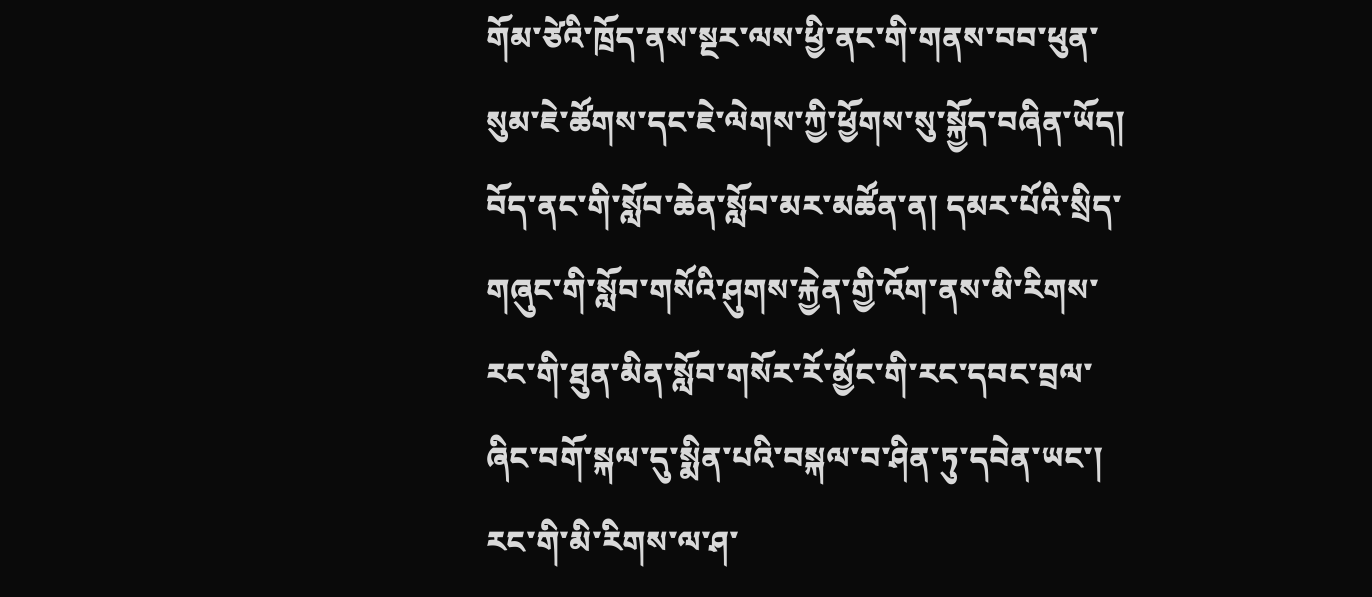གོམ་ཙེའི་ཁྲོད་ནས་སྔར་ལས་ཕྱི་ནང་གི་གནས་བབ་ཕུན་སུམ་ཇེ་ཚོགས་དང་ཇེ་ལེགས་ཀྱི་ཕྱོགས་སུ་སྐྱོད་བཞིན་ཡོད། བོད་ནང་གི་སློབ་ཆེན་སློབ་མར་མཚོན་ན། དམར་པོའི་སྲིད་གཞུང་གི་སློབ་གསོའི་ཤུགས་རྐྱེན་གྱི་འོག་ནས་མི་རིགས་རང་གི་ཐུན་མིན་སློབ་གསོར་རོ་མྱོང་གི་རང་དབང་བྲལ་ཞིང་བགོ་སྐལ་དུ་སྨིན་པའི་བསྐལ་བ་ཤིན་ཏུ་དབེན་ཡང་། རང་གི་མི་རིགས་ལ་ཤ་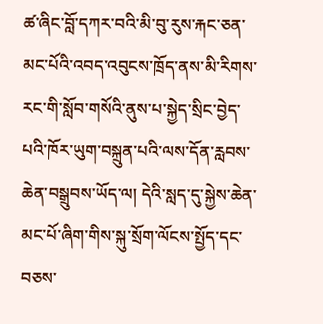ཚ་ཞིང་བློ་དཀར་བའི་མི་བུ་རུས་རྐང་ཅན་མང་པོའི་འབད་འབུངས་ཁྲོད་ནས་མི་རིགས་རང་གི་སློབ་གསོའི་ནུས་པ་སྐྱེད་སྲིང་བྱེད་པའི་ཁོར་ཡུག་བསྐྲུན་པའི་ལས་དོན་རླབས་ཆེན་བསྒྲུབས་ཡོད་ལ། དེའི་སླད་དུ་སྐྱེས་ཆེན་མང་པོ་ཞིག་གིས་སྐུ་སྲོག་ལོངས་སྤྱོད་དང་བཅས་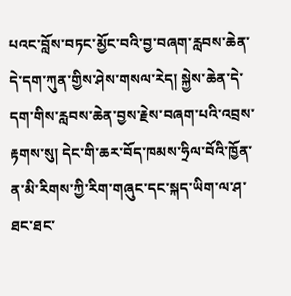པའང་བློས་བཏང་མྱོང་བའི་བྱ་བཞག་རླབས་ཆེན་དེ་དག་ཀུན་གྱིས་ཤེས་གསལ་རེད། སྐྱེས་ཆེན་དེ་དག་གིས་རླབས་ཆེན་བྱས་རྗེས་བཞག་པའི་འབྲས་རྟགས་སུ། དེང་གི་ཆར་བོད་ཁམས་ཧྲིལ་བོའི་ཁྱོན་ན་མི་རིགས་ཀྱི་རིག་གཞུང་དང་སྐད་ཡིག་ལ་ཤ་ཐང་ཐང་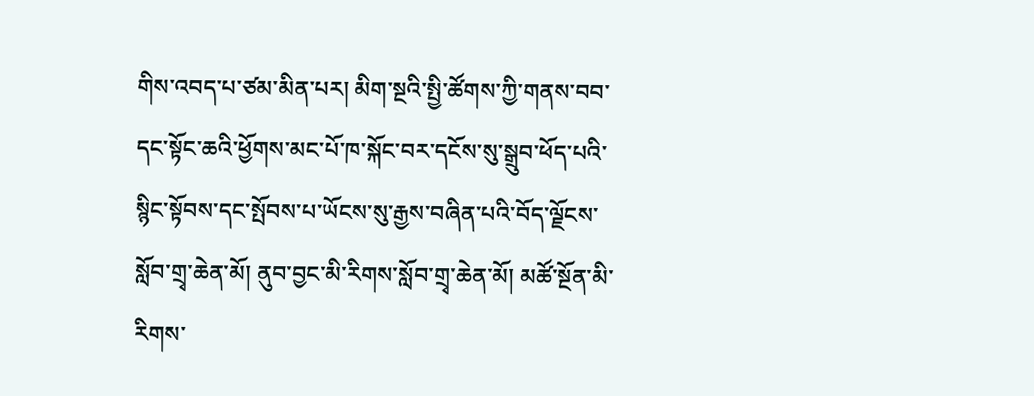གིས་འབད་པ་ཙམ་མིན་པར། མིག་སྔའི་སྤྱི་ཚོགས་ཀྱི་གནས་བབ་དང་སྟོང་ཆའི་ཕྱོགས་མང་པོ་ཁ་སྐོང་བར་དངོས་སུ་སྒྲུབ་ཕོད་པའི་སྙིང་སྟོབས་དང་སྤོབས་པ་ཡོངས་སུ་རྒྱས་བཞིན་པའི་བོད་ལྗོངས་སློབ་གྲྭ་ཆེན་མོ། ནུབ་བྱང་མི་རིགས་སློབ་གྲྭ་ཆེན་མོ། མཚོ་སྔོན་མི་རིགས་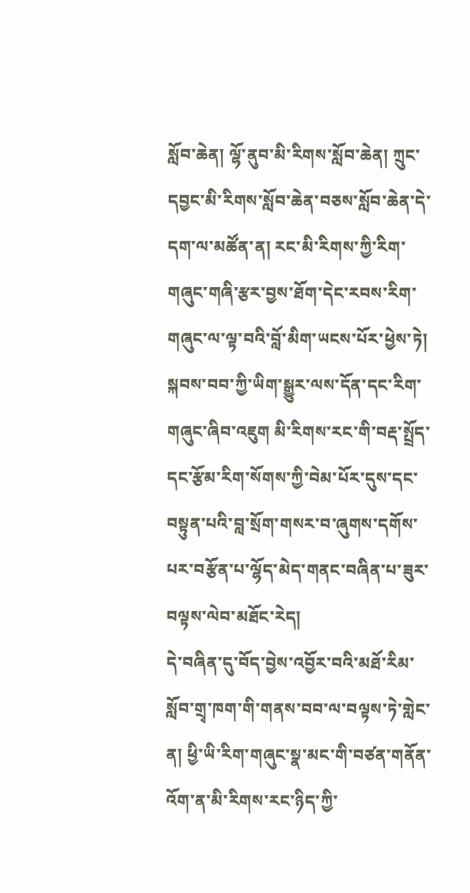སློབ་ཆེན། ལྷོ་ནུབ་མི་རིགས་སློབ་ཆེན། ཀྲུང་དབྱང་མི་རིགས་སློབ་ཆེན་བཅས་སློབ་ཆེན་དེ་དག་ལ་མཚོན་ན། རང་མི་རིགས་ཀྱི་རིག་གཞུང་གཞི་རྩར་བྱས་ཐོག་དེང་རབས་རིག་གཞུང་ལ་ལྟ་བའི་བློ་མིག་ཡངས་པོར་ཕྱེས་ཏེ། སྐབས་བབ་ཀྱི་ཡིག་སྒྱུར་ལས་དོན་དང་རིག་གཞུང་ཞིབ་འཇུག མི་རིགས་རང་གི་བརྡ་སྤྲོད་དང་རྩོམ་རིག་སོགས་ཀྱི་བེམ་པོར་དུས་དང་བསྟུན་པའི་བླ་སྲོག་གསར་བ་ཞུགས་དགོས་པར་བརྩོན་པ་ལྷོད་མེད་གནང་བཞིན་པ་ཟུར་བལྟས་ལེབ་མཐོང་རེད།
དེ་བཞིན་དུ་བོད་བྱེས་འབྱོར་བའི་མཐོ་རིམ་སློབ་གྲྭ་ཁག་གི་གནས་བབ་ལ་བལྟས་ཏེ་གླེང་ན། ཕྱི་ཡི་རིག་གཞུང་སྣ་མང་གི་བཙན་གནོན་འོག་ན་མི་རིགས་རང་ཉིད་ཀྱི་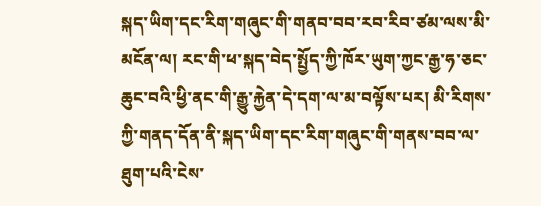སྐད་ཡིག་དང་རིག་གཞུང་གི་གནབ་བབ་རབ་རིབ་ཙམ་ལས་མི་མངོན་ལ། རང་གི་ཕ་སྐད་བེད་སྤྱོད་ཀྱི་ཁོར་ཡུག་ཀྱང་རྒྱ་ཧ་ཅང་ཆུང་བའི་ཕྱི་ནང་གི་རྒྱུ་རྐྱེན་དེ་དག་ལ་མ་བལྟོས་པར། མི་རིགས་ཀྱི་གནད་དོན་ནི་སྐད་ཡིག་དང་རིག་གཞུང་གི་གནས་བབ་ལ་ཐུག་པའི་ངེས་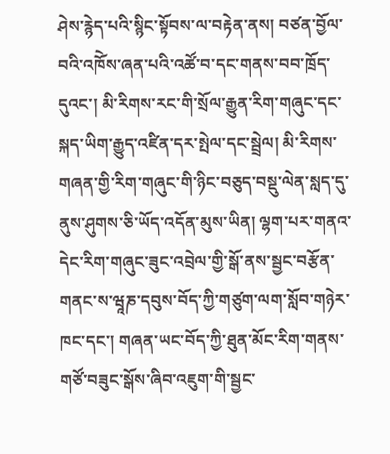ཤེས་རྙེད་པའི་སྙིང་སྟོབས་ལ་བརྟེན་ནས། བཙན་བྱོལ་བའི་འཁོེས་ཞན་པའི་འཚོ་བ་དང་གནས་བབ་ཁྲོད་དུའང་། མི་རིགས་རང་གི་སྲོལ་རྒྱུན་རིག་གཞུང་དང་སྐད་ཡིག་རྒྱུད་འཛིན་དར་སྤེལ་དང་སྦྲེལ། མི་རིགས་གཞན་གྱི་རིག་གཞུང་གི་ཉིང་བཅུད་བསྡུ་ལེན་སླད་དུ་ནུས་ཤུགས་ཅི་ཡོད་འདོན་མུས་ཡིན། ལྷག་པར་གནའ་དེང་རིག་གཞུང་ཟུང་འབྲེལ་གྱི་སྒོ་ནས་སྦྱང་བརྩོན་གནང་ས་ཝཱཎ་དབུས་བོད་ཀྱི་གཙུག་ལག་སློབ་གཉེར་ཁང་དང་། གཞན་ཡང་བོད་ཀྱི་ཐུན་མོང་རིག་གནས་གཙོ་བཟུང་སྒོས་ཞིབ་འཇུག་གི་སྦྱང་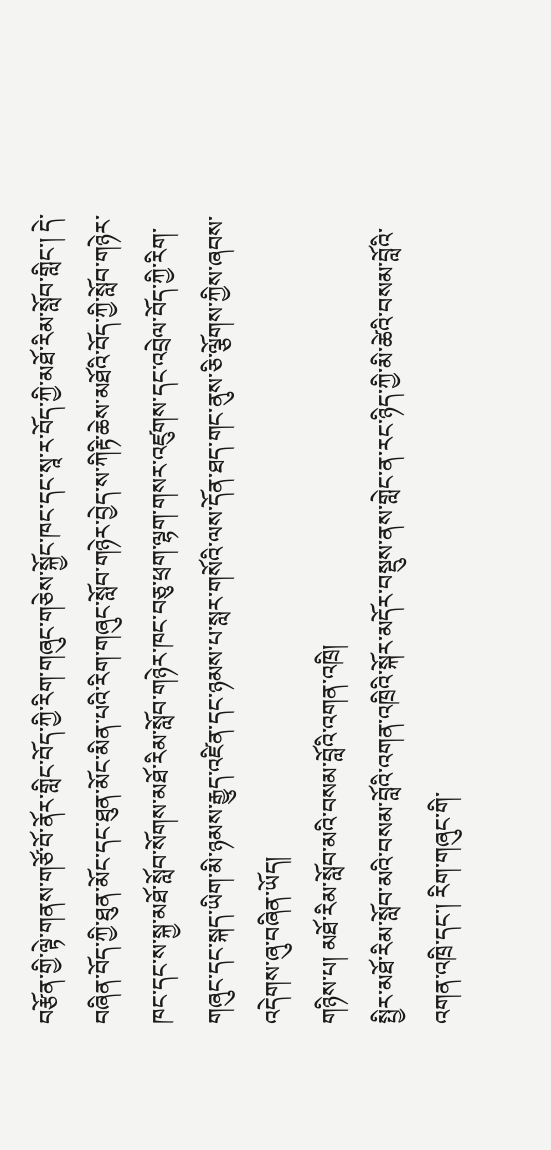བརྩོན་གྱི་ལྟེ་གནས་གཙོ་བོ་ནོར་གླིང་བོད་ཀྱི་རིག་གཞུང་གཅེས་སྐྱོང་ཁང་དང་སཱ་ར་བོད་ཀྱི་མཐོ་རིམ་སློབ་གླིང་། དེ་བཞིན་བོད་ཀྱི་ཐུན་མོང་དང་ཐུན་མོང་མིན་པའི་རིག་གཞུང་སློབ་གཉེར་བྱེད་ས་ཀིརྟི་ཆེས་མཐོའི་བོད་ཀྱི་སློབ་གཉེར་ཁང་དང་ས་སྐྱ་མཐོ་སློབ་སོགས་མཐོ་རིམ་སློབ་གཉེར་ཁང་བཅུ་ཕྲག་ལྷག་གསར་འཛུགས་དང་འབྲེལ་བོད་ཀྱི་རིག་གཞུང་དང་སྐད་ཡིག་མི་ཉམས་རྒྱུད་འཛིན་དང་ཉམས་པ་སླར་གསོའི་ལས་དོན་ཐད་གང་ནུས་ཅི་ལྕོགས་ཀྱིས་ཞབས་འདེགས་ཞུ་བཞིན་ཡོད།
གཉིས་པ། མཐོ་རིམ་སློབ་མའི་བསམ་བློའི་འགན་འཁྲི།
སྤྱིར་མཐོ་རིམ་སློབ་མའི་བསམ་བློའི་འགན་འཁྲིའི་སྐོར་མདོར་བསྡུས་ནས་གླེང་ན་རང་ཉིད་ཀྱི་མི་ཚེའི་བསམ་བློའི་འགན་འཁྲི་དང་། རིག་གཞུང་གི་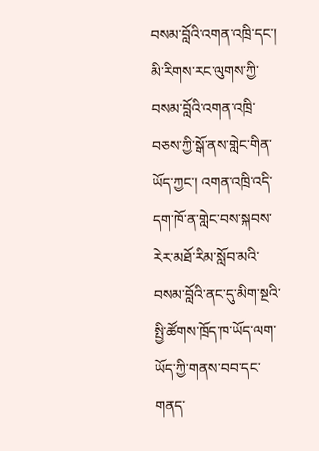བསམ་བློའི་འགན་འཁྲི་དང་། མི་རིགས་རང་ལུགས་ཀྱི་བསམ་བློའི་འགན་འཁྲི་བཅས་ཀྱི་སྒོ་ནས་གླེང་གིན་ཡོད་ཀྱང་། འགན་འཁྲི་འདི་དག་ཁོ་ན་གླེང་བས་སྐབས་རེར་མཐོ་རིམ་སློབ་མའི་བསམ་བློའི་ནང་དུ་མིག་སྔའི་སྤྱི་ཚོགས་ཁྲོད་ཁ་ཡོད་ལག་ཡོད་ཀྱི་གནས་བབ་དང་གནད་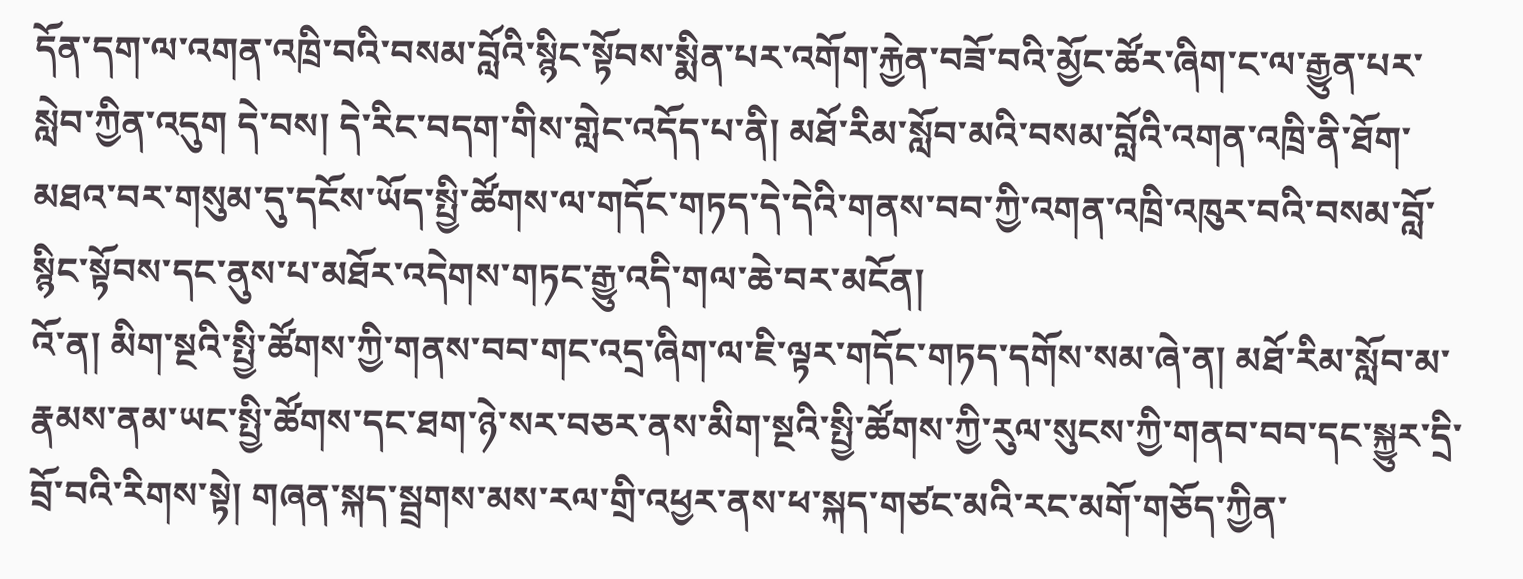དོན་དག་ལ་འགན་འཁྲི་བའི་བསམ་བློའི་སྙིང་སྟོབས་སྨིན་པར་འགོག་རྐྱེན་བཟོ་བའི་མྱོང་ཚོར་ཞིག་ང་ལ་རྒྱུན་པར་སླེབ་ཀྱིན་འདུག དེ་བས། དེ་རིང་བདག་གིས་གླེང་འདོད་པ་ནི། མཐོ་རིམ་སློབ་མའི་བསམ་བློའི་འགན་འཁྲི་ནི་ཐོག་མཐའ་བར་གསུམ་དུ་དངོས་ཡོད་སྤྱི་ཚོགས་ལ་གདོང་གཏད་དེ་དེའི་གནས་བབ་ཀྱི་འགན་འཁྲི་འཁུར་བའི་བསམ་བློ་སྙིང་སྟོབས་དང་ནུས་པ་མཐོར་འདེགས་གཏང་རྒྱུ་འདི་གལ་ཆེ་བར་མངོན།
འོ་ན། མིག་སྔའི་སྤྱི་ཚོགས་ཀྱི་གནས་བབ་གང་འདྲ་ཞིག་ལ་ཇི་ལྟར་གདོང་གཏད་དགོས་སམ་ཞེ་ན། མཐོ་རིམ་སློབ་མ་རྣམས་ནམ་ཡང་སྤྱི་ཚོགས་དང་ཐག་ཉེ་སར་བཅར་ནས་མིག་སྔའི་སྤྱི་ཚོགས་ཀྱི་རུལ་སུངས་ཀྱི་གནབ་བབ་དང་སྐྱུར་དྲི་བྲོ་བའི་རིགས་སྟེ། གཞན་སྐད་སྦྲགས་མས་རལ་གྲི་འཕྱར་ནས་ཕ་སྐད་གཙང་མའི་རང་མགོ་གཅོད་ཀྱིན་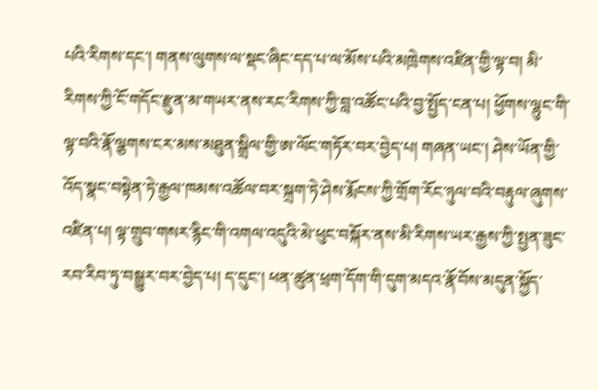པའི་རིགས་དང་། གནས་ལུགས་ལ་སྡང་ཞིང་དད་པ་ལ་མོས་པའི་མཁྲེགས་འཛིན་གྱི་ལྟ་བ། མི་རིགས་ཀྱི་ངོ་གདོང་རྫུན་མ་གཡར་ནས་རང་རིགས་ཀྱི་བླ་འཚོང་པའི་བྱ་སྤྱོད་ངན་པ། ཕྱོགས་ལྷུང་གི་ལྟ་བའི་རྣོ་ལྕགས་ངར་མས་མཐུན་སྒྲིལ་གྱི་ཨ་ལོང་གཏོར་བར་བྱེད་པ། གཞན་ཡང་། ཤེས་ཡོན་གྱི་འོད་སྣང་བསྟེན་ཏེ་རྒྱལ་ཁམས་འཚོལ་བར་སྐྲག་ཏེ་ཤེས་རྨོངས་ཀྱི་གྲོག་རོང་ཉུལ་བའི་བརྟུལ་ཞུགས་འཛིན་པ། ལྟ་གྲུབ་གསར་རྙིང་གི་འགལ་འདུའི་མེ་ཕུང་བསྐོར་ནས་མི་རིགས་ཡར་རྒྱས་ཀྱི་སྤྱན་ཟུང་རབ་རིབ་ཏུ་བསྒྱུར་བར་བྱེད་པ། ད་དུང་། ཕན་ཚུན་ཕྲག་དོག་གི་དུག་མདའ་རྣོ་བོས་མདུན་སྐྱོད་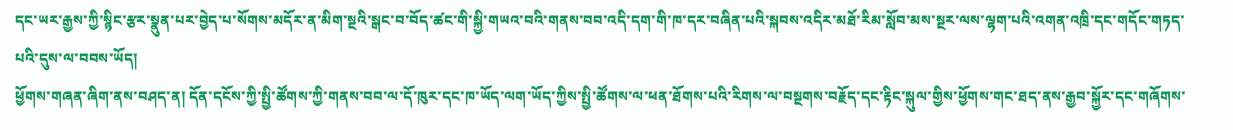དང་ཡར་རྒྱས་ཀྱི་སྙིང་རྩར་སྣུན་པར་བྱེད་པ་སོགས་མདོར་ན་མིག་སྔའི་སྒང་བ་བོད་ཚང་གི་སྐྱི་གཡའ་བའི་གནས་བབ་འདི་དག་གི་ཁ་དར་བཞིན་པའི་སྐབས་འདིར་མཐོ་རིམ་སློབ་མས་སྔར་ལས་ལྷག་པའི་འགན་འཁྲི་དང་གདོང་གཏད་པའི་དུས་ལ་བབས་ཡོད།
ཕྱོགས་གཞན་ཞིག་ནས་བཤད་ན། དོན་དངོས་ཀྱི་སྤྱི་ཚོགས་ཀྱི་གནས་བབ་ལ་དོ་ཁུར་དང་ཁ་ཡོད་ལག་ཡོད་ཀྱིས་སྤྱི་ཚོགས་ལ་ཕན་ཐོགས་པའི་རིགས་ལ་བསྔགས་བརྗོད་དང་རྟིང་སྐུལ་གྱིས་ཕྱོགས་གང་ཐད་ནས་རྒྱབ་སྐྱོར་དང་གཞོགས་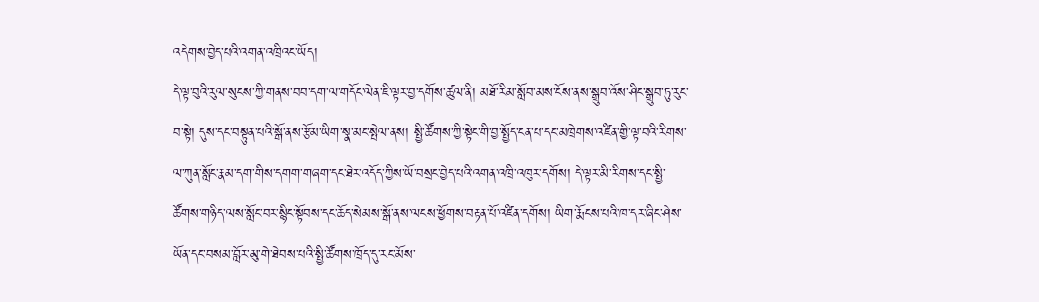འདེགས་བྱེད་པའི་འགན་འཁྲིའང་ཡོད།
དེ་ལྟ་བུའི་རུལ་སུངས་ཀྱི་གནས་བབ་དག་ལ་གདོང་ལེན་ཇི་ལྟར་བྱ་དགོས་ཚུལ་ནི། མཐོ་རིམ་སློབ་མས་ངོས་ནས་སྒྲུབ་འོས་ཤིང་སྒྲུབ་ཏུ་རུང་བ་སྟེ། དུས་དང་བསྟུན་པའི་སྒོ་ནས་རྩོམ་ཡིག་སྣ་མང་སྤེལ་ནས། སྤྱི་ཚོགས་ཀྱི་སྟེང་གི་བྱ་སྤྱོད་ངན་པ་དང་མཁྲེགས་འཛིན་གྱི་ལྟ་བའི་རིགས་ལ་ཀུན་སློང་རྣམ་དག་གིས་དགག་གཞག་དང་ཐེར་འདོད་ཀྱིས་ཡོ་བསྲང་བྱེད་པའི་འགན་འཁྲི་འཁུར་དགོས། དེ་ལྟར་མི་རིགས་དང་སྤྱི་ཚོགས་གཉིད་ལས་སློང་བར་སྙིང་སྟོབས་དང་ཆོད་སེམས་སྒོ་ནས་ལངས་ཕྱོགས་བརྟན་པོ་འཛིན་དགོས། ཡིག་རྨོངས་པའི་ཁ་དར་ཞིང་ཤེས་ཡོན་དང་བསམ་བློར་མུ་གེ་ཐེབས་པའི་སྤྱི་ཚོགས་ཁྲོད་དུ་རང་མོས་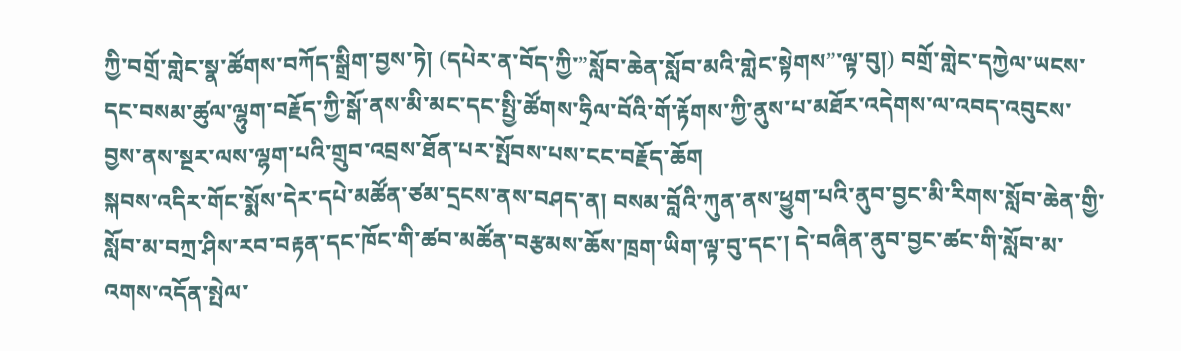ཀྱི་བགྲོ་གླེང་སྣ་ཚོགས་བཀོད་སྒྲིག་བྱས་ཏེ། (དཔེར་ན་བོད་ཀྱི་”སློབ་ཆེན་སློབ་མའི་གླེང་སྟེགས”་ལྟ་བུ།) བགྲོ་གླེང་དཀྱེལ་ཡངས་དང་བསམ་ཚུལ་ལྷུག་བརྗོད་ཀྱི་སྒོ་ནས་མི་མང་དང་སྤྱི་ཚོགས་ཧྲིལ་བོའི་གོ་རྟོགས་ཀྱི་ནུས་པ་མཐོར་འདེགས་ལ་འབད་འབུངས་བྱས་ནས་སྔར་ལས་ལྷག་པའི་གྲུབ་འབྲས་ཐོན་པར་སྤོབས་པས་ངང་བརྗོད་ཆོག
སྐབས་འདིར་གོང་སྨོས་དེར་དཔེ་མཚོན་ཙམ་དྲངས་ནས་བཤད་ན། བསམ་བློའི་ཀུན་ནས་ཕྱུག་པའི་ནུབ་བྱང་མི་རིགས་སློབ་ཆེན་གྱི་སློབ་མ་བཀྲ་ཤིས་རབ་བརྟན་དང་ཁོང་གི་ཚབ་མཚོན་བརྩམས་ཆོས་ཁྲག་ཡིག་ལྟ་བུ་དང་། དེ་བཞིན་ནུབ་བྱང་ཚང་གི་སློབ་མ་འགས་འདོན་སྤེལ་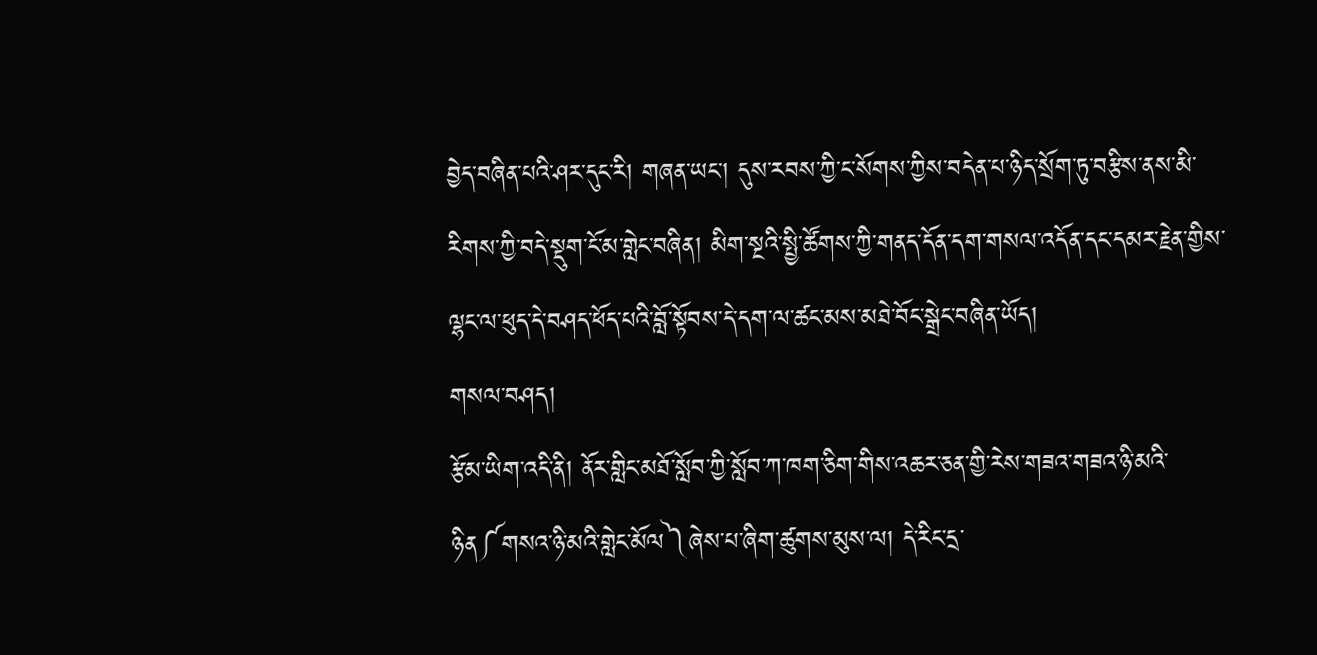བྱེད་བཞིན་པའི་ཤར་དུང་རི། གཞན་ཡང་། དུས་རབས་ཀྱི་ང་སོགས་ཀྱིས་བདེན་པ་ཉིད་སྲོག་ཏུ་བརྩིས་ནས་མི་རིགས་ཀྱི་བདེ་སྡུག་ངོ་མ་གླེང་བཞིན། མིག་སྔའི་སྤྱི་ཚོགས་ཀྱི་གནད་དོན་དག་གསལ་འདོན་དང་དམར་རྗེན་གྱིས་ལྷང་ལ་ཕུད་དེ་བཤད་ཕོད་པའི་བློ་སྟོབས་དེ་དག་ལ་ཚང་མས་མཐེ་བོང་སྒྲེང་བཞིན་ཡོད།
གསལ་བཤད།
རྩོམ་ཡིག་འདི་ནི། ནོར་གླིང་མཐོ་སློབ་ཀྱི་སློབ་ཀ་ཁག་ཅིག་གིས་འཆར་ཅན་གྱི་རེས་གཟའ་གཟའ་ཉི་མའི་ཉིན༼གསའ་ཉི་མའི་གླེང་མོལ༽ཞེས་པ་ཞིག་ཚུགས་མུས་ལ། དེ་རིང་དྲ་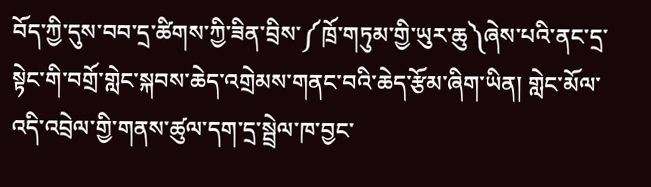བོད་ཀྱི་དུས་བབ་དྲ་ཚིགས་ཀྱི་ཟིན་བྲིས་༼ཁྲོ་གཏུམ་གྱི་ཡུར་ཆུ༽ཞེས་པའི་ནང་དྲ་སྟེང་གི་བགྲོ་གླེང་སྐབས་ཆེད་འགྲེམས་གནང་བའི་ཆེད་རྩོམ་ཞིག་ཡིན། གླེང་མོལ་འདི་འབྲེལ་གྱི་གནས་ཚུལ་དག་དྲ་སྦྲེལ་ཁ་བྱང་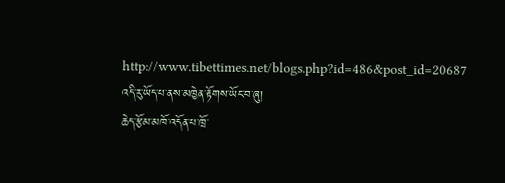http://www.tibettimes.net/blogs.php?id=486&post_id=20687 འདི་རུ་ཡོད་པ་ནས་མཁྱེན་རྟོགས་ཡོང་བ་ཞུ།
ཆེད་རྩོམ་མཁོ་འདོན་པ་ཁྲོ་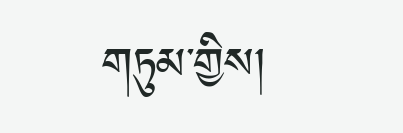གཏུམ་གྱིས།